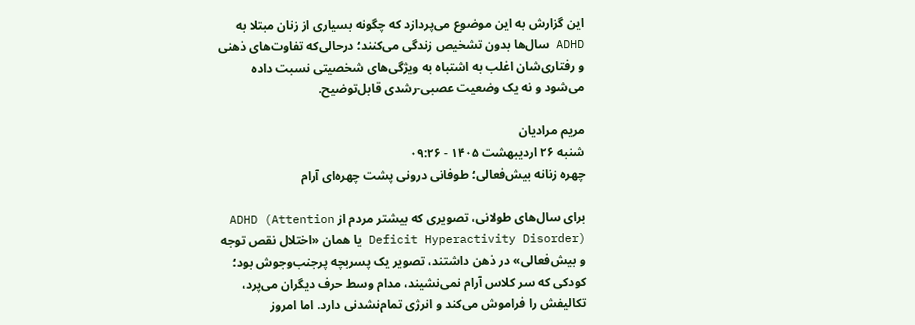این گزارش به این موضوع می‌پردازد که چگونه بسیاری از زنان مبتلا به ADHD سال‌ها بدون تشخیص زندگی می‌کنند؛ درحالی‌که تفاوت‌های ذهنی و رفتاری‌شان اغلب به اشتباه به ویژگی‌های شخصیتی نسبت داده می‌شود و نه یک وضعیت عصبی-رشدی قابل‌توضیح.

مریم مرادیان
شنبه ۲۶ اردیبهشت ۱۴۰۵ - ۰۹:۲۶
چهره زنانه بیش‌فعالی؛ طوفانی درونی پشت چهره‌ای آرام

برای سال‌های طولانی، تصویری که بیشتر مردم از ADHD (Attention Deficit Hyperactivity Disorder) یا همان «اختلال نقص توجه و بیش‌فعالی» در ذهن داشتند، تصویر یک پسربچه پرجنب‌وجوش بود؛ کودکی که سر کلاس آرام نمی‌نشیند، مدام وسط حرف دیگران می‌پرد، تکالیفش را فراموش می‌کند و انرژی تمام‌نشدنی دارد. اما امروز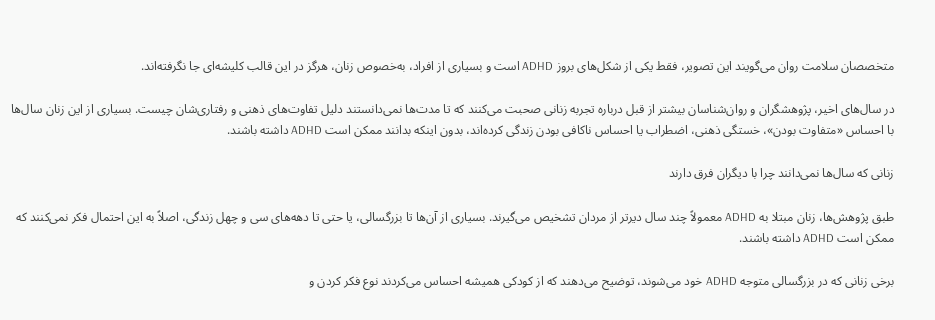متخصصان سلامت روان می‌گویند این تصویر، فقط یکی از شکل‌های بروز ADHD است و بسیاری از افراد، به‌خصوص زنان، هرگز در این قالب کلیشه‌ای جا نگرفته‌اند.

در سال‌های اخیر، پژوهشگران و روان‌شناسان بیشتر از قبل درباره تجربه زنانی صحبت می‌کنند که تا مدت‌ها نمی‌دانستند دلیل تفاوت‌های ذهنی و رفتاری‌شان چیست. بسیاری از این زنان سال‌ها با احساس «متفاوت بودن»، خستگی ذهنی، اضطراب یا احساس ناکافی بودن زندگی کرده‌اند، بدون اینکه بدانند ممکن است ADHD داشته باشند.

زنانی که سال‌ها نمی‌دانند چرا با دیگران فرق دارند

طبق پژوهش‌ها، زنان مبتلا به ADHD معمولاً چند سال دیرتر از مردان تشخیص می‌گیرند. بسیاری از آن‌ها تا بزرگسالی، یا حتی تا دهه‌های سی و چهل زندگی، اصلاً به این احتمال فکر نمی‌کنند که ممکن است ADHD داشته باشند.

برخی زنانی که در بزرگسالی متوجه ADHD خود می‌شوند، توضیح می‌دهند که از کودکی همیشه احساس می‌کردند نوع فکر کردن و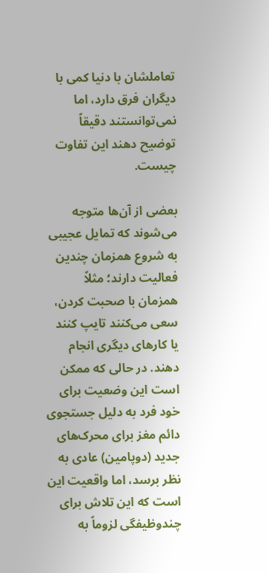تعاملشان با دنیا کمی با دیگران فرق دارد، اما نمی‌توانستند دقیقاً توضیح دهند این تفاوت چیست.

بعضی از آن‌ها متوجه می‌شوند که تمایل عجیبی به شروع همزمان چندین فعالیت دارند؛ مثلاً همزمان با صحبت کردن، سعی می‌کنند تایپ کنند یا کارهای دیگری انجام دهند. در حالی که ممکن است این وضعیت برای خود فرد به دلیل جستجوی دائم مغز برای محرک‌های جدید (دوپامین) عادی به نظر برسد، اما واقعیت این است که این تلاش برای چندوظیفگی لزوماً به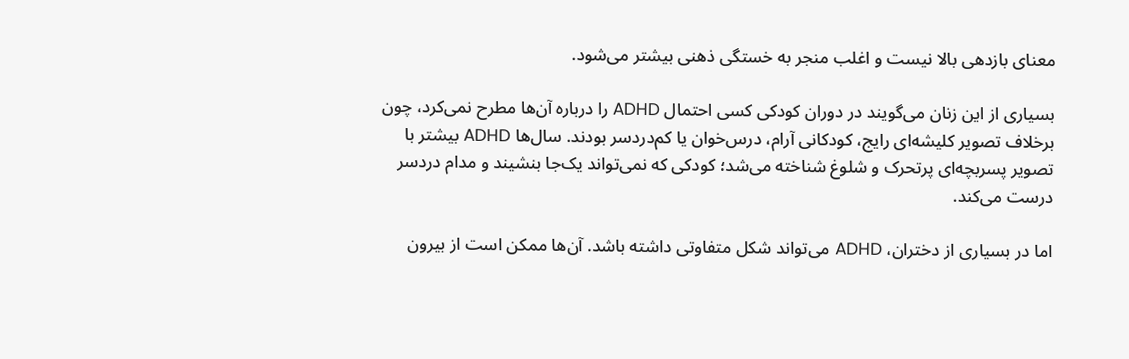معنای بازدهی بالا نیست و اغلب منجر به خستگی ذهنی بیشتر می‌شود.

بسیاری از این زنان می‌گویند در دوران کودکی کسی احتمال ADHD را درباره آن‌ها مطرح نمی‌کرد، چون برخلاف تصویر کلیشه‌ای رایج، کودکانی آرام، درس‌خوان یا کم‌دردسر بودند. سال‌ها ADHD بیشتر با تصویر پسربچه‌ای پرتحرک و شلوغ شناخته می‌شد؛ کودکی که نمی‌تواند یک‌جا بنشیند و مدام دردسر درست می‌کند.

اما در بسیاری از دختران، ADHD می‌تواند شکل متفاوتی داشته باشد. آن‌ها ممکن است از بیرون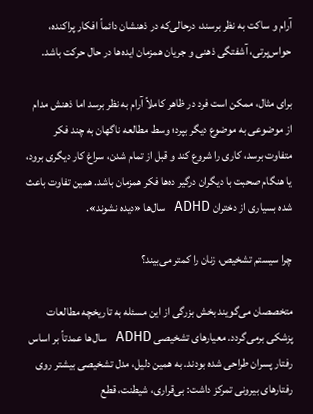آرام و ساکت به نظر برسند، درحالی‌که در ذهنشان دائماً افکار پراکنده، حواس‌پرتی، آشفتگی ذهنی و جریان همزمان ایده‌ها در حال حرکت باشد.

برای مثال، ممکن است فرد در ظاهر کاملاً آرام به نظر برسد اما ذهنش مدام از موضوعی به موضوع دیگر بپرد؛ وسط مطالعه ناگهان به چند فکر متفاوت برسد، کاری را شروع کند و قبل از تمام شدن، سراغ کار دیگری برود، یا هنگام صحبت با دیگران درگیر ده‌ها فکر همزمان باشد. همین تفاوت باعث شده بسیاری از دختران ADHD سال‌ها «دیده نشوند».

چرا سیستم تشخیص، زنان را کمتر می‌بیند؟

متخصصان می‌گویند بخش بزرگی از این مسئله به تاریخچه مطالعات پزشکی برمی‌گردد. معیارهای تشخیصی ADHD سال‌ها عمدتاً بر اساس رفتار پسران طراحی شده بودند. به همین دلیل، مدل تشخیصی بیشتر روی رفتارهای بیرونی تمرکز داشت: بی‌قراری، شیطنت، قطع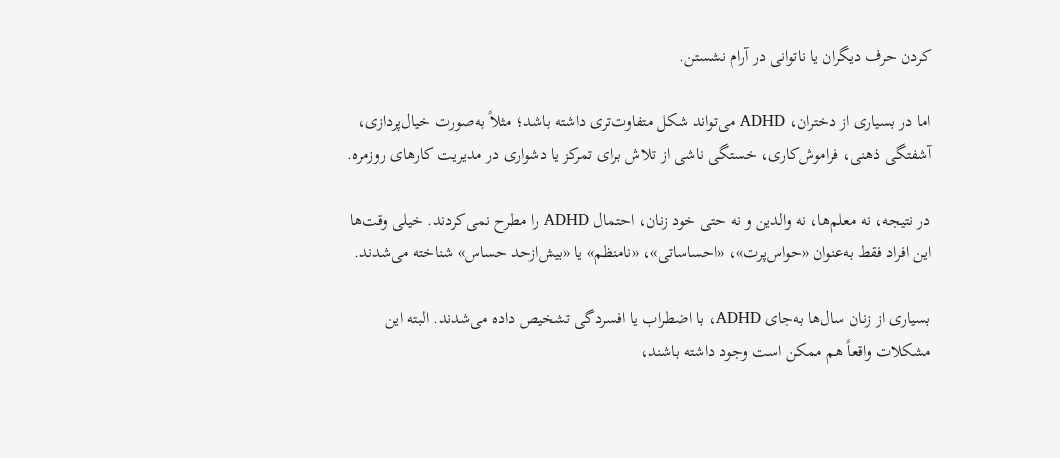کردن حرف دیگران یا ناتوانی در آرام نشستن.

اما در بسیاری از دختران، ADHD می‌تواند شکل متفاوت‌تری داشته باشد؛ مثلاً به‌صورت خیال‌پردازی، آشفتگی ذهنی، فراموش‌کاری، خستگی ناشی از تلاش برای تمرکز یا دشواری در مدیریت کارهای روزمره.

در نتیجه، نه معلم‌ها، نه والدین و نه حتی خود زنان، احتمال ADHD را مطرح نمی‌کردند. خیلی وقت‌ها این افراد فقط به‌عنوان «حواس‌پرت»، «احساساتی»، «نامنظم» یا «بیش‌ازحد حساس» شناخته می‌شدند.

بسیاری از زنان سال‌ها به‌جای ADHD، با اضطراب یا افسردگی تشخیص داده می‌شدند. البته این مشکلات واقعاً هم ممکن است وجود داشته باشند،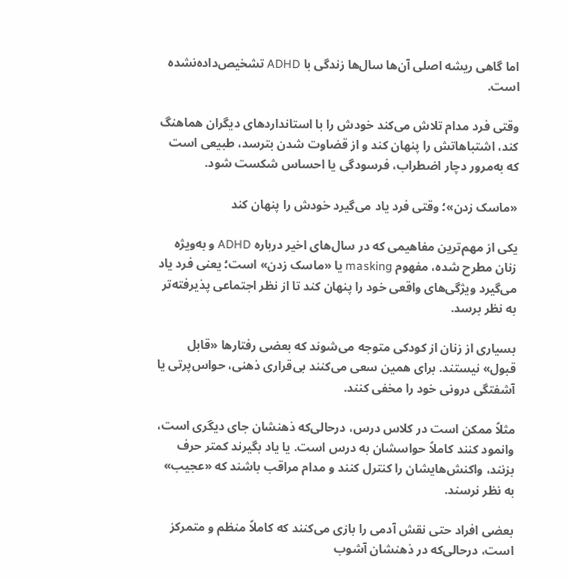اما گاهی ریشه اصلی آن‌ها سال‌ها زندگی با ADHD تشخیص‌داده‌نشده است.

وقتی فرد مدام تلاش می‌کند خودش را با استانداردهای دیگران هماهنگ کند، اشتباهاتش را پنهان کند و از قضاوت شدن بترسد، طبیعی است که به‌مرور دچار اضطراب، فرسودگی یا احساس شکست شود.

«ماسک زدن»؛ وقتی فرد یاد می‌گیرد خودش را پنهان کند

یکی از مهم‌ترین مفاهیمی که در سال‌های اخیر درباره ADHD و به‌ویژه زنان مطرح شده، مفهوم masking یا «ماسک زدن» است؛ یعنی فرد یاد می‌گیرد ویژگی‌های واقعی خود را پنهان کند تا از نظر اجتماعی پذیرفته‌تر به نظر برسد.

بسیاری از زنان از کودکی متوجه می‌شوند که بعضی رفتارها «قابل قبول» نیستند. برای همین سعی می‌کنند بی‌قراری ذهنی، حواس‌پرتی یا آشفتگی درونی خود را مخفی کنند.

مثلاً ممکن است در کلاس درس، درحالی‌که ذهنشان جای دیگری است، وانمود کنند کاملاً حواسشان به درس است. یا یاد بگیرند کمتر حرف بزنند، واکنش‌هایشان را کنترل کنند و مدام مراقب باشند که «عجیب» به نظر نرسند.

بعضی افراد حتی نقش آدمی را بازی می‌کنند که کاملاً منظم و متمرکز است، درحالی‌که در ذهنشان آشوب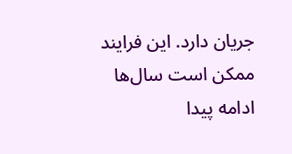جریان دارد. این فرایند ممکن است سال‌ها ادامه پیدا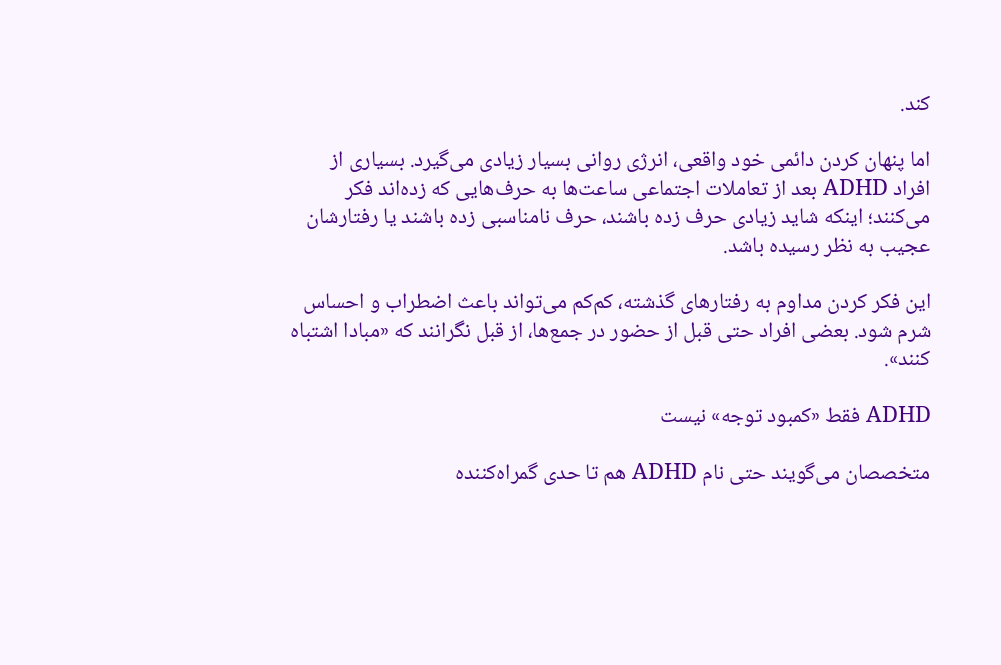کند.

اما پنهان کردن دائمی خود واقعی، انرژی روانی بسیار زیادی می‌گیرد. بسیاری از افراد ADHD بعد از تعاملات اجتماعی ساعت‌ها به حرف‌هایی که زده‌اند فکر می‌کنند؛ اینکه شاید زیادی حرف زده باشند، حرف نامناسبی زده باشند یا رفتارشان عجیب به نظر رسیده باشد.

این فکر کردن مداوم به رفتارهای گذشته، کم‌کم می‌تواند باعث اضطراب و احساس شرم شود. بعضی افراد حتی قبل از حضور در جمع‌ها، از قبل نگرانند که «مبادا اشتباه کنند».

ADHD فقط «کمبود توجه» نیست

متخصصان می‌گویند حتی نام ADHD هم تا حدی گمراه‌کننده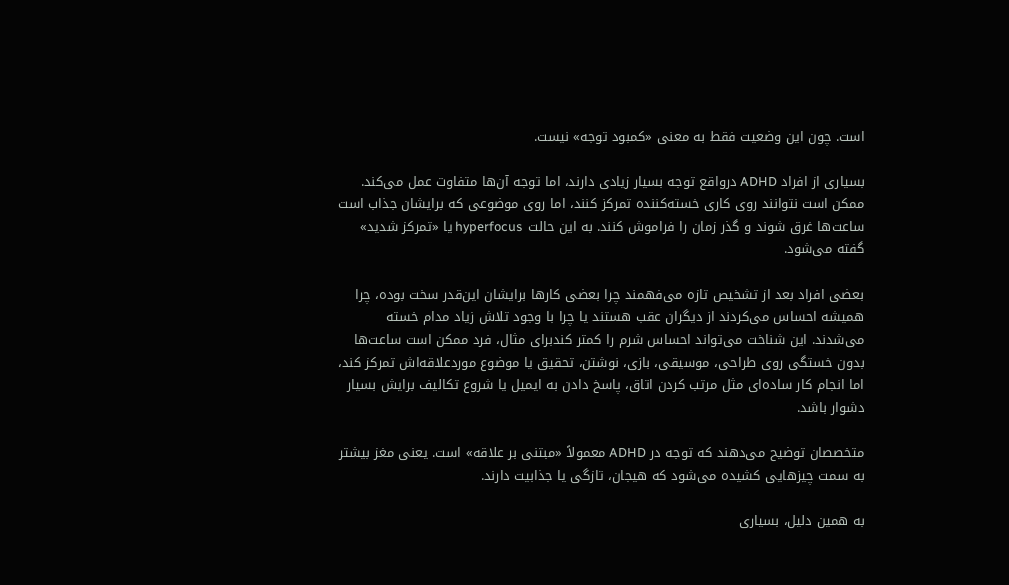است. چون این وضعیت فقط به معنی «کمبود توجه» نیست.

بسیاری از افراد ADHD درواقع توجه بسیار زیادی دارند، اما توجه آن‌ها متفاوت عمل می‌کند. ممکن است نتوانند روی کاری خسته‌کننده تمرکز کنند، اما روی موضوعی که برایشان جذاب است ساعت‌ها غرق شوند و گذر زمان را فراموش کنند. به این حالت hyperfocus یا «تمرکز شدید» گفته می‌شود.

بعضی افراد بعد از تشخیص تازه می‌فهمند چرا بعضی کارها برایشان این‌قدر سخت بوده، چرا همیشه احساس می‌کردند از دیگران عقب هستند یا چرا با وجود تلاش زیاد مدام خسته می‌شدند. این شناخت می‌تواند احساس شرم را کمتر کندبرای مثال، فرد ممکن است ساعت‌ها بدون خستگی روی طراحی، موسیقی، بازی، نوشتن، تحقیق یا موضوع موردعلاقه‌اش تمرکز کند، اما انجام کار ساده‌ای مثل مرتب کردن اتاق، پاسخ دادن به ایمیل یا شروع تکالیف برایش بسیار دشوار باشد.

متخصصان توضیح می‌دهند که توجه در ADHD معمولاً «مبتنی بر علاقه» است. یعنی مغز بیشتر به سمت چیزهایی کشیده می‌شود که هیجان، تازگی یا جذابیت دارند.

به همین دلیل، بسیاری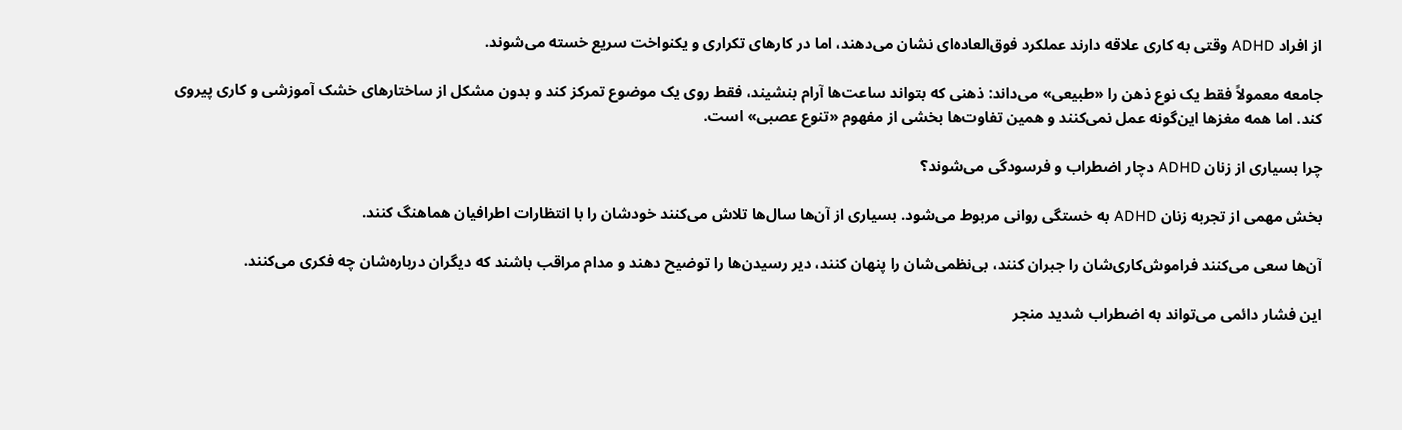از افراد ADHD وقتی به کاری علاقه دارند عملکرد فوق‌العاده‌ای نشان می‌دهند، اما در کارهای تکراری و یکنواخت سریع خسته می‌شوند.

جامعه معمولاً فقط یک نوع ذهن را «طبیعی» می‌داند: ذهنی که بتواند ساعت‌ها آرام بنشیند، فقط روی یک موضوع تمرکز کند و بدون مشکل از ساختارهای خشک آموزشی و کاری پیروی کند. اما همه مغزها این‌گونه عمل نمی‌کنند و همین تفاوت‌ها بخشی از مفهوم «تنوع عصبی» است.

چرا بسیاری از زنان ADHD دچار اضطراب و فرسودگی می‌شوند؟

بخش مهمی از تجربه زنان ADHD به خستگی روانی مربوط می‌شود. بسیاری از آن‌ها سال‌ها تلاش می‌کنند خودشان را با انتظارات اطرافیان هماهنگ کنند.

آن‌ها سعی می‌کنند فراموش‌کاری‌شان را جبران کنند، بی‌نظمی‌شان را پنهان کنند، دیر رسیدن‌ها را توضیح دهند و مدام مراقب باشند که دیگران درباره‌شان چه فکری می‌کنند.

این فشار دائمی می‌تواند به اضطراب شدید منجر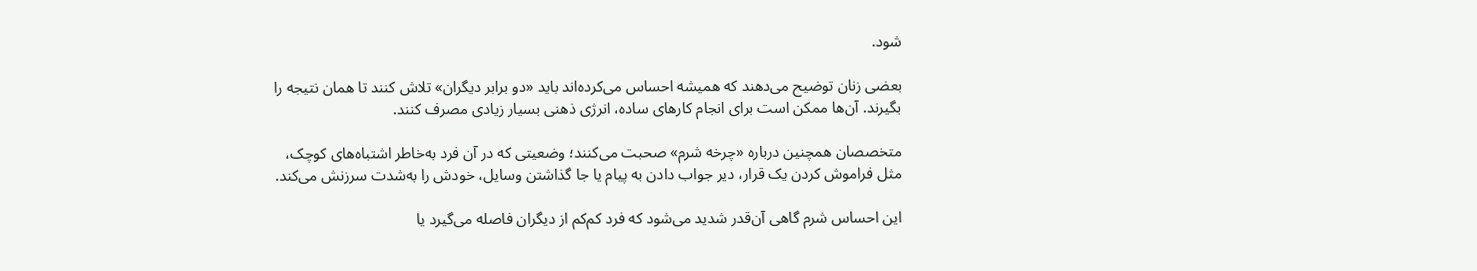شود.

بعضی زنان توضیح می‌دهند که همیشه احساس می‌کرده‌اند باید «دو برابر دیگران» تلاش کنند تا همان نتیجه را بگیرند. آن‌ها ممکن است برای انجام کارهای ساده، انرژی ذهنی بسیار زیادی مصرف کنند.

متخصصان همچنین درباره «چرخه شرم» صحبت می‌کنند؛ وضعیتی که در آن فرد به‌خاطر اشتباه‌های کوچک، مثل فراموش کردن یک قرار، دیر جواب دادن به پیام یا جا گذاشتن وسایل، خودش را به‌شدت سرزنش می‌کند.

این احساس شرم گاهی آن‌قدر شدید می‌شود که فرد کم‌کم از دیگران فاصله می‌گیرد یا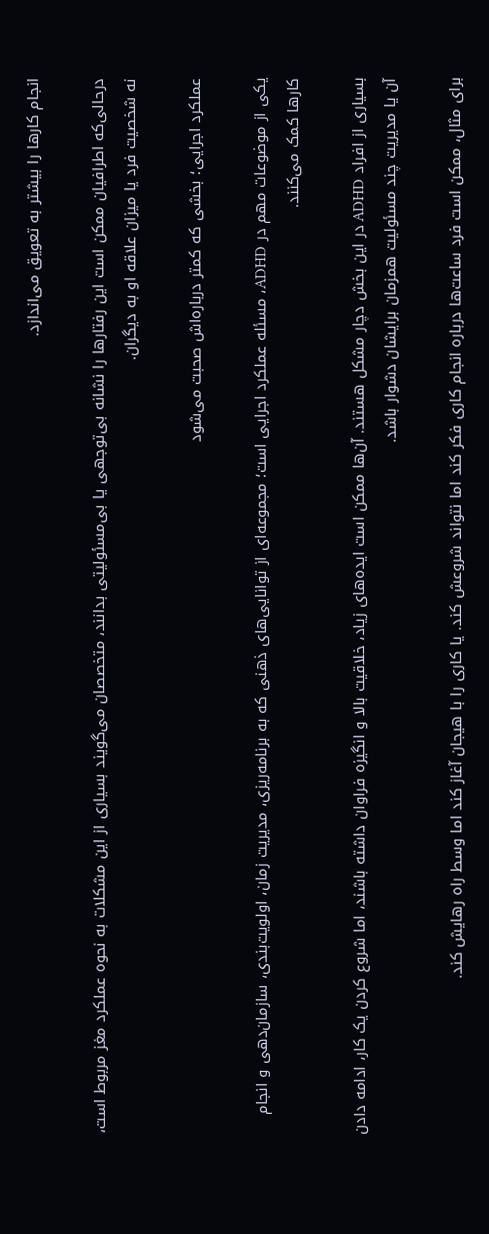انجام کارها را بیشتر به تعویق می‌اندازد.

درحالی‌که اطرافیان ممکن است این رفتارها را نشانه بی‌توجهی یا بی‌مسئولیتی بدانند، متخصصان می‌گویند بسیاری از این مشکلات به نحوه عملکرد مغز مربوط است، نه شخصیت فرد یا میزان علاقه او به دیگران.

عملکرد اجرایی؛ بخشی که کمتر درباره‌اش صحبت می‌شود

یکی از موضوعات مهم در ADHD، مسئله عملکرد اجرایی است؛ مجموعه‌ای از توانایی‌های ذهنی که به برنامه‌ریزی، مدیریت زمان، اولویت‌بندی، سازمان‌دهی و انجام کارها کمک می‌کنند.

بسیاری از افراد ADHD در این بخش دچار مشکل هستند. آن‌ها ممکن است ایده‌های زیاد، خلاقیت بالا و انگیزه فراوان داشته باشند، اما شروع کردن یک کار، ادامه دادن آن یا مدیریت چند مسئولیت همزمان برایشان دشوار باشد.

برای مثال، ممکن است فرد ساعت‌ها درباره انجام کاری فکر کند اما نتواند شروعش کند. یا کاری را با هیجان آغاز کند اما وسط راه رهایش کند.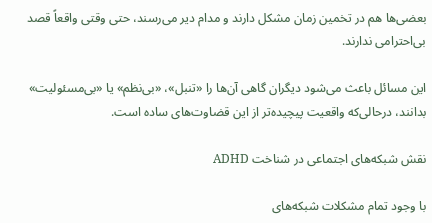بعضی‌ها هم در تخمین زمان مشکل دارند و مدام دیر می‌رسند، حتی وقتی واقعاً قصد بی‌احترامی ندارند.

این مسائل باعث می‌شود دیگران گاهی آن‌ها را «تنبل»، «بی‌نظم» یا «بی‌مسئولیت» بدانند، درحالی‌که واقعیت پیچیده‌تر از این قضاوت‌های ساده است.

نقش شبکه‌های اجتماعی در شناخت ADHD

با وجود تمام مشکلات شبکه‌های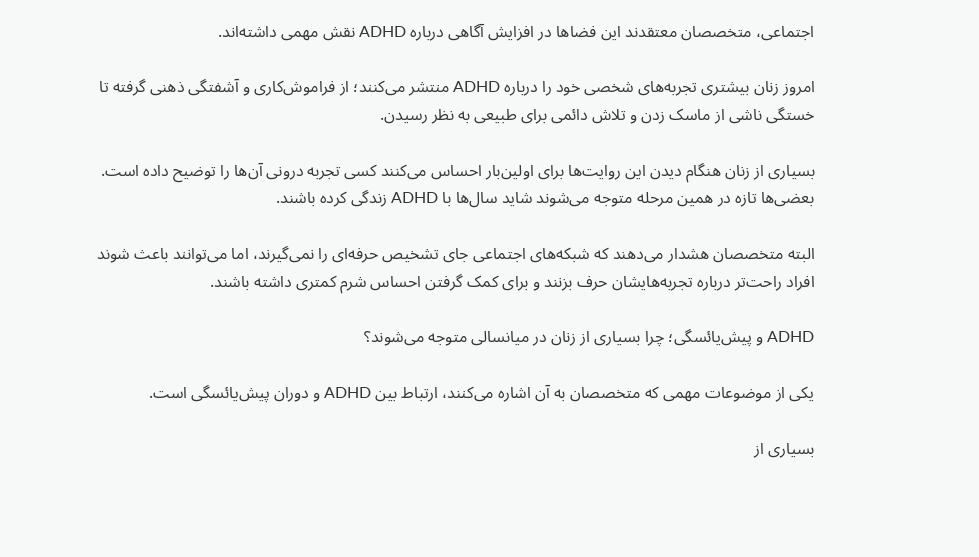اجتماعی، متخصصان معتقدند این فضاها در افزایش آگاهی درباره ADHD نقش مهمی داشته‌اند.

امروز زنان بیشتری تجربه‌های شخصی خود را درباره ADHD منتشر می‌کنند؛ از فراموش‌کاری و آشفتگی ذهنی گرفته تا خستگی ناشی از ماسک زدن و تلاش دائمی برای طبیعی به نظر رسیدن.

بسیاری از زنان هنگام دیدن این روایت‌ها برای اولین‌بار احساس می‌کنند کسی تجربه درونی آن‌ها را توضیح داده است. بعضی‌ها تازه در همین مرحله متوجه می‌شوند شاید سال‌ها با ADHD زندگی کرده باشند.

البته متخصصان هشدار می‌دهند که شبکه‌های اجتماعی جای تشخیص حرفه‌ای را نمی‌گیرند، اما می‌توانند باعث شوند افراد راحت‌تر درباره تجربه‌هایشان حرف بزنند و برای کمک گرفتن احساس شرم کمتری داشته باشند.

ADHD و پیش‌یائسگی؛ چرا بسیاری از زنان در میانسالی متوجه می‌شوند؟

یکی از موضوعات مهمی که متخصصان به آن اشاره می‌کنند، ارتباط بین ADHD و دوران پیش‌یائسگی است.

بسیاری از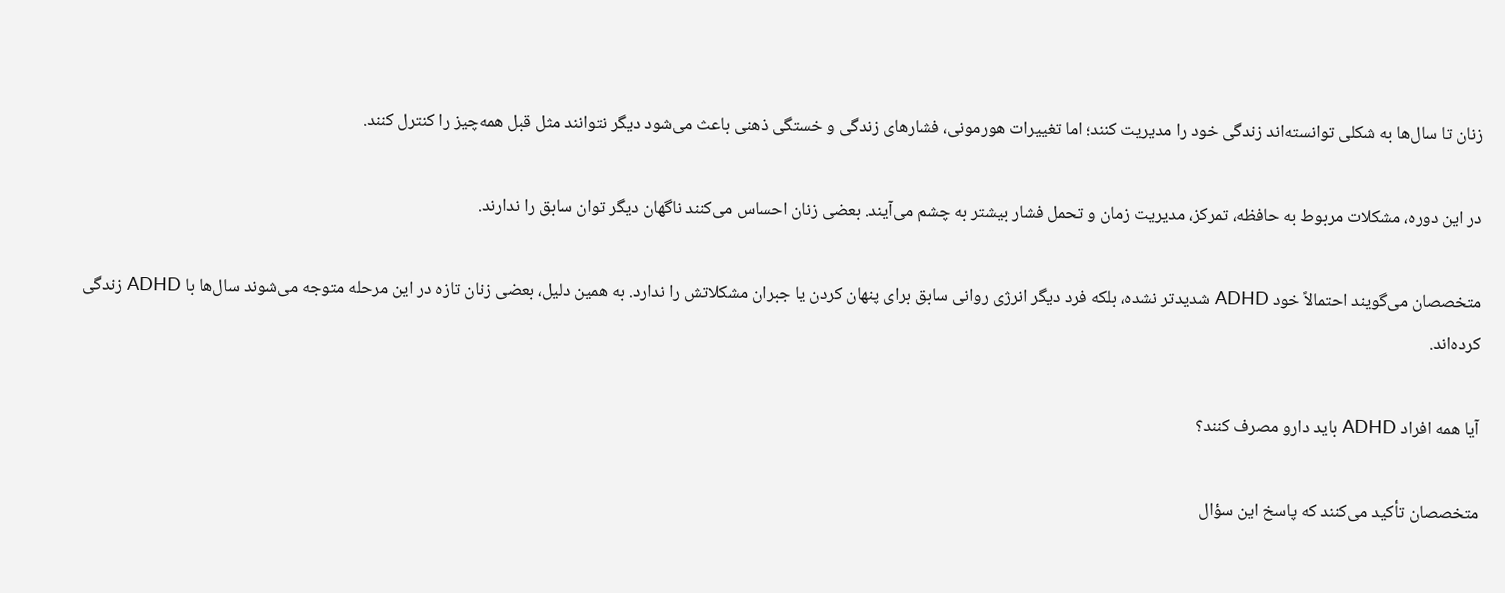زنان تا سال‌ها به شکلی توانسته‌اند زندگی خود را مدیریت کنند؛ اما تغییرات هورمونی، فشارهای زندگی و خستگی ذهنی باعث می‌شود دیگر نتوانند مثل قبل همه‌چیز را کنترل کنند.

در این دوره، مشکلات مربوط به حافظه، تمرکز، مدیریت زمان و تحمل فشار بیشتر به چشم می‌آیند. بعضی زنان احساس می‌کنند ناگهان دیگر توان سابق را ندارند.

متخصصان می‌گویند احتمالاً خود ADHD شدیدتر نشده، بلکه فرد دیگر انرژی روانی سابق برای پنهان کردن یا جبران مشکلاتش را ندارد. به همین دلیل، بعضی زنان تازه در این مرحله متوجه می‌شوند سال‌ها با ADHD زندگی کرده‌اند.

آیا همه افراد ADHD باید دارو مصرف کنند؟

متخصصان تأکید می‌کنند که پاسخ این سؤال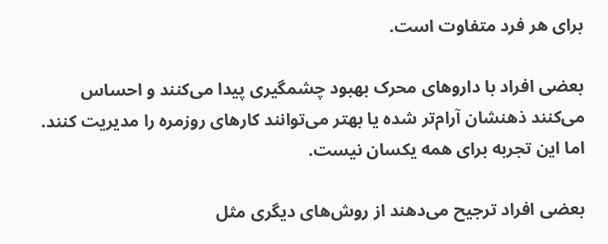برای هر فرد متفاوت است.

بعضی افراد با داروهای محرک بهبود چشمگیری پیدا می‌کنند و احساس می‌کنند ذهنشان آرام‌تر شده یا بهتر می‌توانند کارهای روزمره را مدیریت کنند. اما این تجربه برای همه یکسان نیست.

بعضی افراد ترجیح می‌دهند از روش‌های دیگری مثل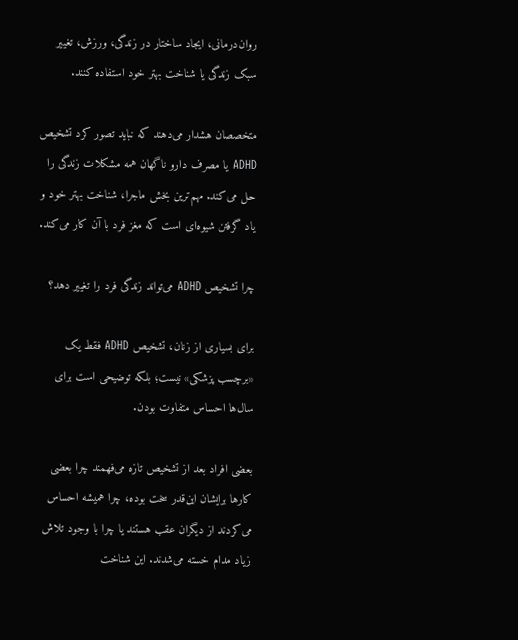روان‌درمانی، ایجاد ساختار در زندگی، ورزش، تغییر سبک زندگی یا شناخت بهتر خود استفاده کنند.

متخصصان هشدار می‌دهند که نباید تصور کرد تشخیص ADHD یا مصرف دارو ناگهان همه مشکلات زندگی را حل می‌کند. مهم‌ترین بخش ماجرا، شناخت بهتر خود و یاد گرفتن شیوه‌ای است که مغز فرد با آن کار می‌کند.

چرا تشخیص ADHD می‌تواند زندگی فرد را تغییر دهد؟

برای بسیاری از زنان، تشخیص ADHD فقط یک «برچسب پزشکی» نیست؛ بلکه توضیحی است برای سال‌ها احساس متفاوت بودن.

بعضی افراد بعد از تشخیص تازه می‌فهمند چرا بعضی کارها برایشان این‌قدر سخت بوده، چرا همیشه احساس می‌کردند از دیگران عقب هستند یا چرا با وجود تلاش زیاد مدام خسته می‌شدند. این شناخت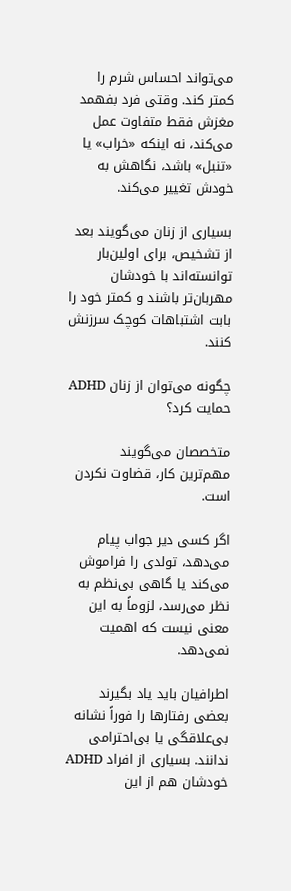می‌تواند احساس شرم را کمتر کند. وقتی فرد بفهمد مغزش فقط متفاوت عمل می‌کند، نه اینکه «خراب» یا «تنبل» باشد، نگاهش به خودش تغییر می‌کند.

بسیاری از زنان می‌گویند بعد از تشخیص، برای اولین‌بار توانسته‌اند با خودشان مهربان‌تر باشند و کمتر خود را بابت اشتباهات کوچک سرزنش کنند.

چگونه می‌توان از زنان ADHD حمایت کرد؟

متخصصان می‌گویند مهم‌ترین کار، قضاوت نکردن است.

اگر کسی دیر جواب پیام می‌دهد، تولدی را فراموش می‌کند یا گاهی بی‌نظم به نظر می‌رسد، لزوماً به این معنی نیست که اهمیت نمی‌دهد.

اطرافیان باید یاد بگیرند بعضی رفتارها را فوراً نشانه بی‌علاقگی یا بی‌احترامی ندانند. بسیاری از افراد ADHD خودشان هم از این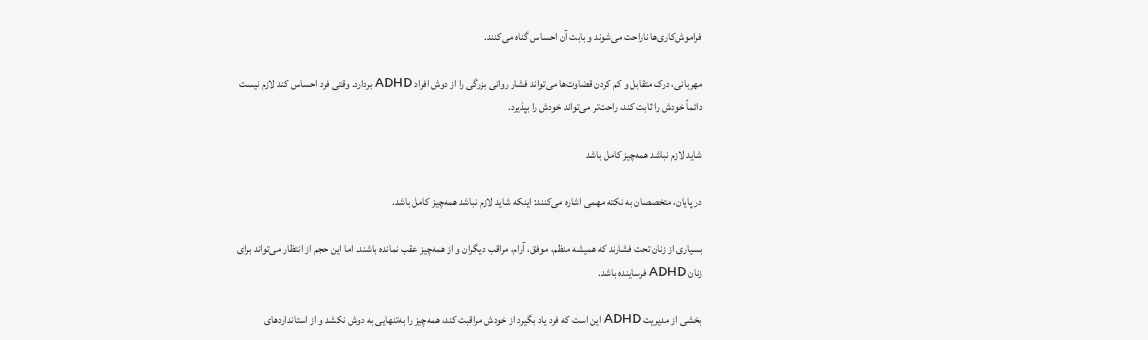فراموش‌کاری‌ها ناراحت می‌شوند و بابت آن احساس گناه می‌کنند.

مهربانی، درک متقابل و کم کردن قضاوت‌ها می‌تواند فشار روانی بزرگی را از دوش افراد ADHD بردارد. وقتی فرد احساس کند لازم نیست دائماً خودش را ثابت کند، راحت‌تر می‌تواند خودش را بپذیرد.

شاید لازم نباشد همه‌چیز کامل باشد

در پایان، متخصصان به نکته مهمی اشاره می‌کنند: اینکه شاید لازم نباشد همه‌چیز کامل باشد.

بسیاری از زنان تحت فشارند که همیشه منظم، موفق، آرام، مراقب دیگران و از همه‌چیز عقب نمانده باشند. اما این حجم از انتظار می‌تواند برای زنان ADHD فرساینده باشد.

بخشی از مدیریت ADHD این است که فرد یاد بگیرد از خودش مراقبت کند، همه‌چیز را به‌تنهایی به دوش نکشد و از استانداردهای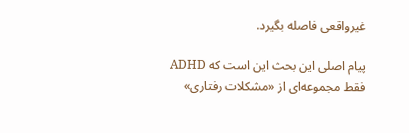غیرواقعی فاصله بگیرد.

پیام اصلی این بحث این است که ADHD فقط مجموعه‌ای از «مشکلات رفتاری»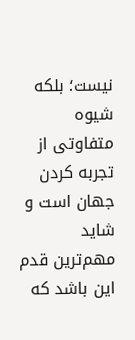نیست؛ بلکه شیوه متفاوتی از تجربه کردن جهان است و شاید مهم‌ترین قدم این باشد که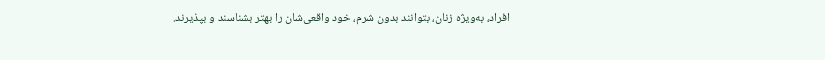افراد، به‌ویژه زنان، بتوانند بدون شرم، خود واقعی‌شان را بهتر بشناسند و بپذیرند.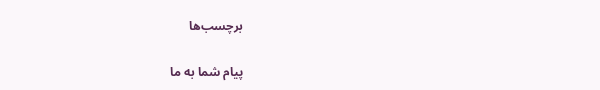برچسب‌ها

پیام شما به ما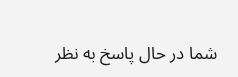شما در حال پاسخ به نظر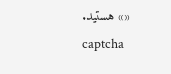«» هستید.
captcha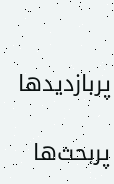پربازدیدها

پربحث‌ها